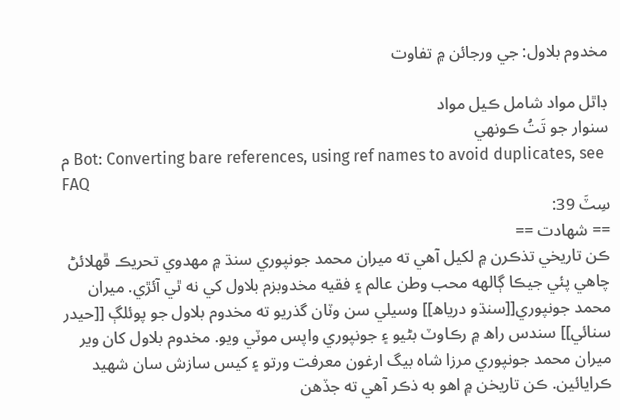مخدوم بلاول: جي ورجائن ۾ تفاوت

ڊاٿل مواد شامل ڪيل مواد
سنوار جو تَتُ ڪونهي
م Bot: Converting bare references, using ref names to avoid duplicates, see FAQ
سِٽَ 39:
== شهادت ==
ڪن تاريخي تذڪرن ۾ لکيل آهي ته ميران محمد جونپوري سنڌ ۾ مهدوي تحريڪ ڦهلائڻ چاهي پئي جيڪا ڳالهه محب وطن عالم ۽ فقيه مخدوبزم بلاول کي نه ٿي آئڙي. ميران محمد جونپوري[[سنڌو درياھ]] وسيلي سن وٽان گذريو ته مخدوم بلاول جو پوئلڳ [[حيدر سنائي]] سندس راھ ۾ رڪاوٽ بڻيو ۽ جونپوري واپس موٽي ويو. مخدوم بلاول کان وير ميران محمد جونپوري مرزا شاه بيگ ارغون معرفت ورتو ۽ کيس سازش سان شهيد ڪرايائين. ڪن تاريخن ۾ اهو به ذڪر آهي ته جڏهن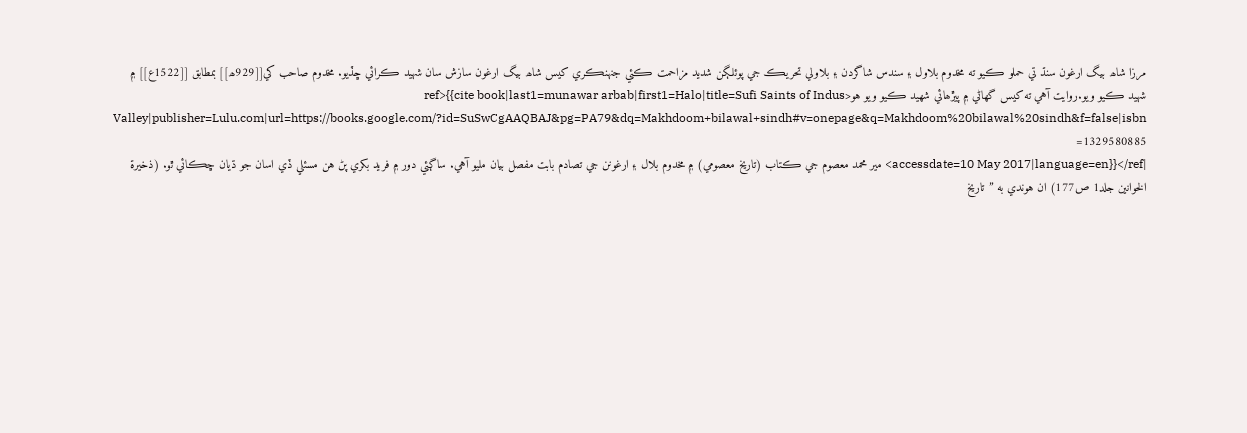مرزا شاھ بيگ ارغون سنڌ تي حملو ڪيو ته مخدوم بلاول ۽ سندس شاگردن ۽ بلاولي تحريڪ جي پوئلڳن شديد مزاحمت ڪئي جنهنڪري کيس شاھ بيگ ارغون سازش سان شهيد ڪرائي ڇڏيو. مخدوم صاحب کي[[929ھ]] بمطابق [[1522ع]] ۾ شهيد ڪيو ويو.روايت آهي ته کيس گھاڻي ۾ پيڙھائي شھيد ڪيو ويو هو<ref>{{cite book|last1=munawar arbab|first1=Halo|title=Sufi Saints of Indus Valley|publisher=Lulu.com|url=https://books.google.com/?id=SuSwCgAAQBAJ&pg=PA79&dq=Makhdoom+bilawal+sindh#v=onepage&q=Makhdoom%20bilawal%20sindh&f=false|isbn =1329580885
|accessdate=10 May 2017|language=en}}</ref> مير محمد معصوم جي ڪتاب (تاريخ معصومي) ۾ مخدوم بلال ۽ ارغونن جي تصادم بابت مفصل بيان مليو آهي. ساڳئي دور ۾ فريد بکري پڻ هن مسئلي ڏي اسان جو ڌيان ڇڪائي ٿو. (ذخيرة الخوانين جلد1 ص177) ان هوندي به ”تاريخ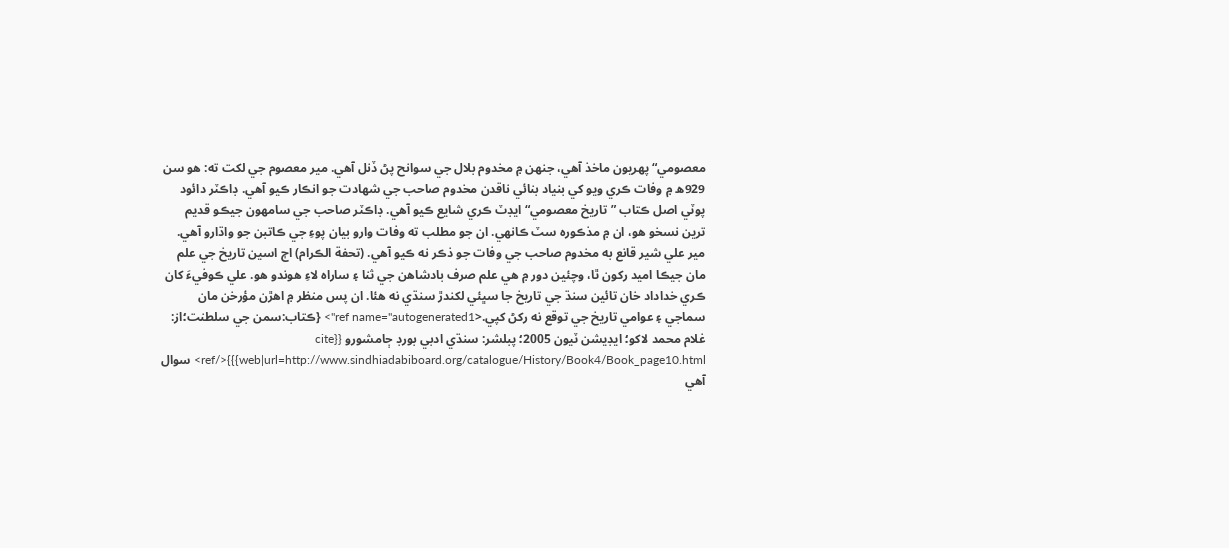معصومي“ پهريون ماخذ آهي، جنهن ۾ مخدوم بلال جي سوانح پڻ ڏنل آهي. مير معصوم جي لکت ته: هو سن 929ھ ۾ وفات ڪري ويو کي بنياد بنائي ناقدن مخدوم صاحب جي شهادت جو انڪار ڪيو آهي. ڊاڪٽر دائود پوٽي اصل ڪتاب ”تاريخ معصومي“ ايڊٽ ڪري شايع ڪيو آهي. ڊاڪٽر صاحب جي سامهون جيڪو قديم ترين نسخو هو، ان ۾ مذڪوره سٽ ڪانهي. ان جو مطلب ته وفات وارو بيان پوءِ جي ڪاتبن جو واڌارو آهي. مير علي شير قانع به مخدوم صاحب جي وفات جو ذڪر نه ڪيو آهي. (تحفة الڪرام) اڄ اسين تاريخ جي علم مان جيڪا اميد رکون ٿا، وچئين دور ۾ هي علم صرف بادشاهن جي ثنا ۽ ساراه لاءِ هوندو هو. علي ڪوفيءَ کان ڪري خداداد خان تائين سنڌ جي تاريخ جا سڀئي لکندڙ سنڌي نه هئا. ان پس منظر ۾ اهڙن مؤرخن مان سماجي ۽ عوامي تاريخ جي توقع نه رکڻ کپي.<ref name="autogenerated1"> {ڪتاب:سمن جي سلطنت؛از: غلام محمد لاکو؛ ايڊيشن ٽيون 2005؛ پبلشر: سنڌي ادبي بورڊ ڄامشورو {{cite web|url=http://www.sindhiadabiboard.org/catalogue/History/Book4/Book_page10.html}}}</ref> سوال آهي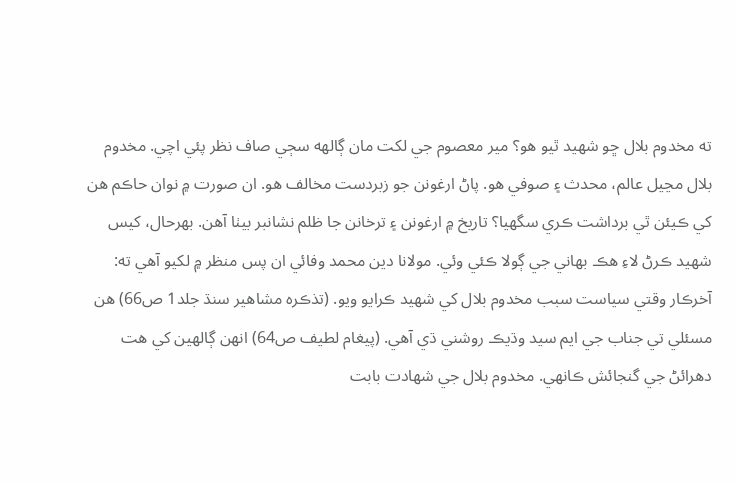ته مخدوم بلال ڇو شهيد ٿيو هو؟ مير معصوم جي لکت مان ڳالهه سڄي صاف نظر پئي اچي. مخدوم بلال مڃيل عالم، محدث ۽ صوفي هو. پاڻ ارغونن جو زبردست مخالف هو. ان صورت ۾ نوان حاڪم هن کي ڪيئن ٿي برداشت ڪري سگهيا؟ تاريخ ۾ ارغونن ۽ ترخانن جا ظلم نشانبر بيٺا آهن. بهرحال، کيس شهيد ڪرڻ لاءِ هڪ بهاني جي ڳولا ڪئي وئي. مولانا دين محمد وفائي ان پس منظر ۾ لکيو آهي ته: آخرڪار وقتي سياست سبب مخدوم بلال کي شهيد ڪرايو ويو. (تذڪره مشاهير سنڌ جلد1 ص66) هن مسئلي تي جناب جي ايم سيد وڌيڪ روشني ڌي آهي. (پيغام لطيف ص64) انهن ڳالهين کي هت دهرائڻ جي گنجائش ڪانهي. مخدوم بلال جي شهادت بابت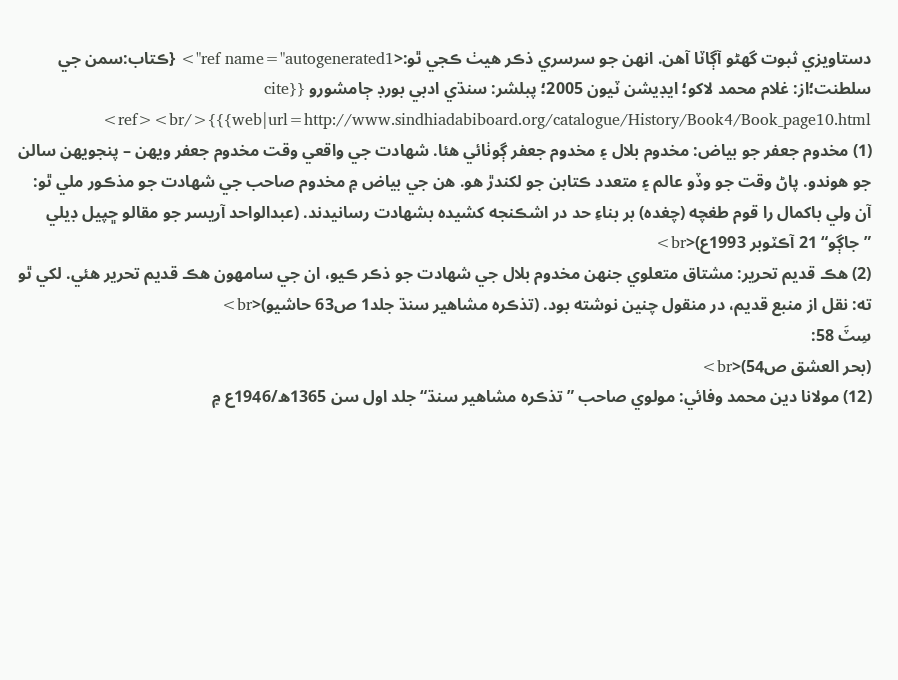دستاويزي ثبوت گهڻو آڳاٽا آهن. انهن جو سرسري ذڪر هيٺ ڪجي ٿو:<ref name="autogenerated1"> {ڪتاب:سمن جي سلطنت؛از: غلام محمد لاکو؛ ايڊيشن ٽيون 2005؛ پبلشر: سنڌي ادبي بورڊ ڄامشورو {{cite web|url=http://www.sindhiadabiboard.org/catalogue/History/Book4/Book_page10.html}}}</ref><br>
(1) مخدوم جعفر جو بياض: مخدوم بلال ۽ مخدوم جعفر ڳوٺائي هئا. شهادت جي واقعي وقت مخدوم جعفر ويهن – پنجويهن سالن جو هوندو. پاڻ وقت جو وڏو عالم ۽ متعدد ڪتابن جو لکندڙ هو. هن جي بياض ۾ مخدوم صاحب جي شهادت جو مذڪور ملي ٿو: آن ولي باکمال را قوم طغچه (چغده) بر بناءِ حد در اشڪنجه کشيده بشهادت رسانيدند. (عبدالواحد آريسر جو مقالو ڇپيل ڊيلي ”جاڳو“ 21 آڪٽوبر 1993ع)<br>
(2) هڪ قديم تحرير: مشتاق متعلوي جنهن مخدوم بلال جي شهادت جو ذڪر ڪيو، ان جي سامهون هڪ قديم تحرير هئي. لکي ٿو ته: نقل از منبع قديم، در منقول چنين نوشته بود. (تذڪره مشاهير سنڌ جلد1 ص63 حاشيو)<br>
سِٽَ 58:
(بحر العشق ص54)<br>
(12) مولانا دين محمد وفائي: مولوي صاحب ”تذڪره مشاهير سنڌ“ جلد اول سن 1365ھ/1946ع ۾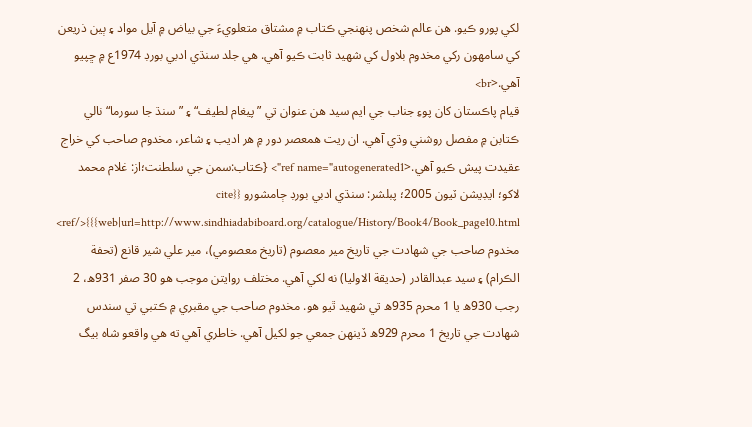لکي پورو ڪيو. هن عالم شخص پنهنجي ڪتاب ۾ مشتاق متعلويءَ جي بياض ۾ آيل مواد ۽ ٻين ذريعن کي سامهون رکي مخدوم بلاول کي شهيد ثابت ڪيو آهي. هي جلد سنڌي ادبي بورڊ 1974ع ۾ ڇپيو آهي.<br>
قيام پاڪستان کان پوءِ جناب جي ايم سيد هن عنوان تي ”پيغام لطيف“ ۽ ”سنڌ جا سورما“ نالي ڪتابن ۾ مفصل روشني وڌي آهي. ان ريت همعصر دور ۾ هر اديب ۽ شاعر، مخدوم صاحب کي خراج عقيدت پيش ڪيو آهي.<ref name="autogenerated1"> {ڪتاب:سمن جي سلطنت؛از: غلام محمد لاکو؛ ايڊيشن ٽيون 2005؛ پبلشر: سنڌي ادبي بورڊ ڄامشورو {{cite web|url=http://www.sindhiadabiboard.org/catalogue/History/Book4/Book_page10.html}}}</ref>
مخدوم صاحب جي شهادت جي تاريخ مير معصوم (تاريخ معصومي)، مير علي شير قانع (تحفة الڪرام) ۽ سيد عبدالقادر (حديقة الاوليا) نه لکي آهي. مختلف روايتن موجب هو 30 صفر 931ھ، 2 رجب 930ھ يا 1 محرم 935ھ تي شهيد ٿيو هو. مخدوم صاحب جي مقبري ۾ ڪتبي تي سندس شهادت جي تاريخ 1 محرم 929ھ ڏينهن جمعي جو لکيل آهي. خاطري آهي ته هي واقعو شاه بيگ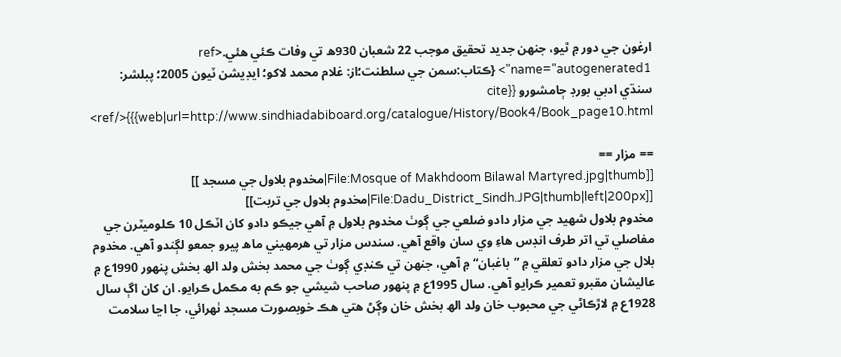ارغون جي دور ۾ ٿيو، جنهن جديد تحقيق موجب 22 شعبان 930ھ تي وفات ڪئي هئي.<ref name="autogenerated1"> {ڪتاب:سمن جي سلطنت؛از: غلام محمد لاکو؛ ايڊيشن ٽيون 2005؛ پبلشر: سنڌي ادبي بورڊ ڄامشورو {{cite web|url=http://www.sindhiadabiboard.org/catalogue/History/Book4/Book_page10.html}}}</ref>

== مزار ==
[[File:Mosque of Makhdoom Bilawal Martyred.jpg|thumb|مخدوم بلاول جي مسجد ]]
[[File:Dadu_District_Sindh.JPG|thumb|left|200px|مخدوم بلاول جي تربت]]
مخدوم بلاول شهيد جي مزار دادو ضلعي جي ڳوٺ مخدوم بلاول ۾ آهي جيڪو دادو کان اٽڪل 10 ڪلوميٽرن جي مفاصلي تي اتر طرف انڊس هاءِ وي سان واقع آهي. سندس مزار تي هرمهيني ماھ پيرو جمعو لڳندو آهي. مخدوم بلال جي مزار دادو تعلقي ۾ ”باغبان“ ۾ آهي، جنهن تي ڪنڊي ڳوٺ جي محمد بخش ولد الھ بخش پنهور 1990ع ۾ عاليشان مقبرو تعمير ڪرايو آهي. سال 1995ع ۾ پنهور صاحب شيشي جو ڪم به مڪمل ڪرايو. ان کان اڳ سال 1928ع ۾ لاڙڪاڻي جي محبوب خان ولد الھ بخش خان وڳڻ هتي هڪ خوبصورت مسجد ٺهرائي، جا اڃا سلامت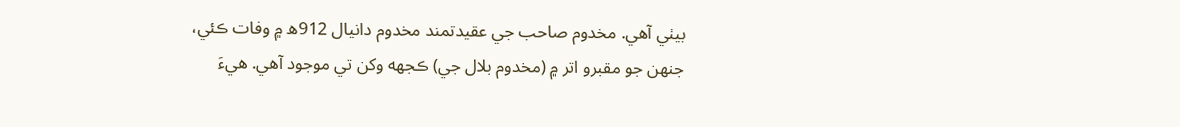بيٺي آهي. مخدوم صاحب جي عقيدتمند مخدوم دانيال 912ھ ۾ وفات ڪئي، جنهن جو مقبرو اتر ۾ (مخدوم بلال جي) ڪجهه وکن تي موجود آهي. هيءَ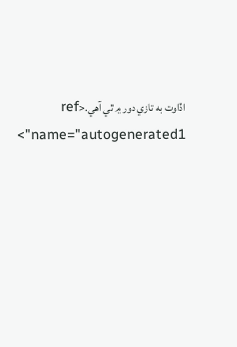اڏاوت به تازي دور ۾ ٿي آهي.<ref name="autogenerated1">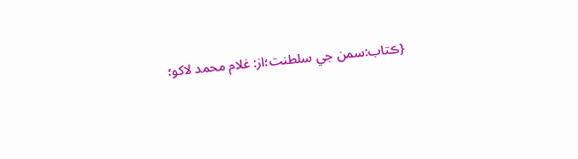{ڪتاب:سمن جي سلطنت؛از: غلام محمد لاکو؛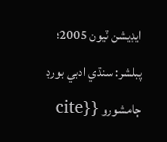ايڊيشن ٽيون 2005؛ پبلشر: سنڌي ادبي بورڊ ڄامشورو {{cite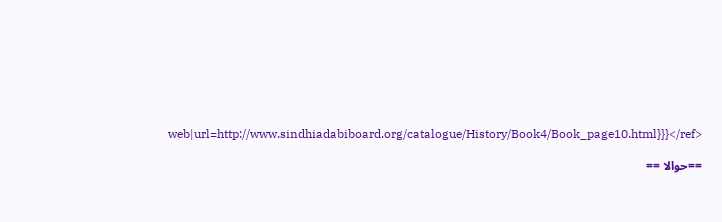web|url=http://www.sindhiadabiboard.org/catalogue/History/Book4/Book_page10.html}}}</ref>

==حوالا ==